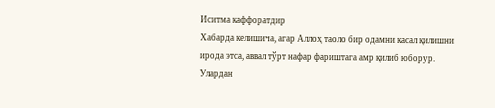Иситма каффоратдир
Хабарда келишича, агар Аллоҳ таоло бир одамни касал қилишни ирода этса, аввал тўрт нафар фариштага амр қилиб юборур. Улардан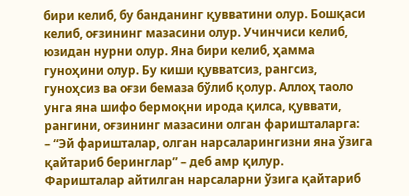бири келиб, бу банданинг қувватини олур. Бошқаси келиб, оғзининг мазасини олур. Учинчиси келиб, юзидан нурни олур. Яна бири келиб, ҳамма гуноҳини олур. Бу киши қувватсиз, рангсиз, гуноҳсиз ва оғзи бемаза бўлиб қолур. Аллоҳ таоло унга яна шифо бермоқни ирода қилса, қуввати, рангини, оғзининг мазасини олган фаришталарга:
– “Эй фаришталар, олган нарсаларингизни яна ўзига қайтариб беринглар” – деб амр қилур.
Фаришталар айтилган нарсаларни ўзига қайтариб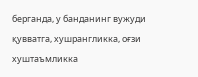берганда, у банданинг вужуди қувватга, хушрангликка, оғзи хуштаъмликка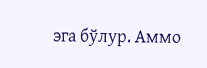эга бўлур. Аммо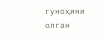гуноҳини олган